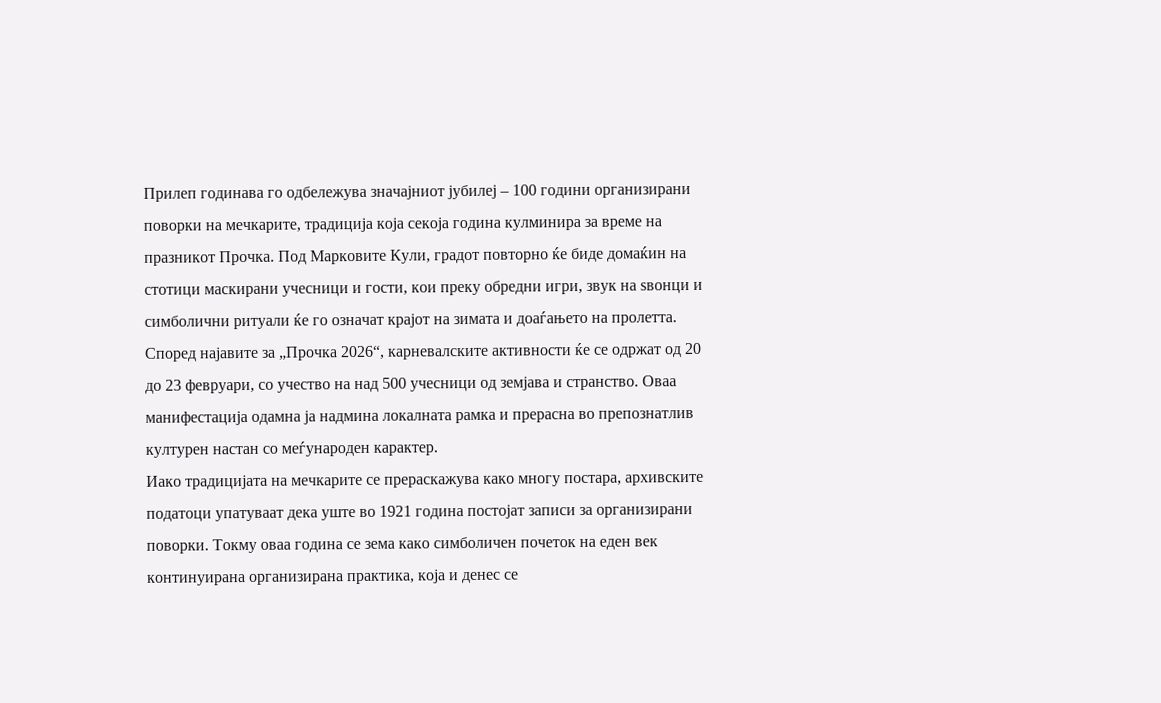Прилеп годинава го одбележува значајниот јубилеј – 100 години организирани поворки на мечкарите, традиција која секоја година кулминира за време на празникот Прочка. Под Марковите Кули, градот повторно ќе биде домаќин на стотици маскирани учесници и гости, кои преку обредни игри, звук на ѕвонци и симболични ритуали ќе го означат крајот на зимата и доаѓањето на пролетта.
Според најавите за „Прочка 2026“, карневалските активности ќе се одржат од 20 до 23 февруари, со учество на над 500 учесници од земјава и странство. Оваа манифестација одамна ја надмина локалната рамка и прерасна во препознатлив културен настан со меѓународен карактер.
Иако традицијата на мечкарите се прераскажува како многу постара, архивските податоци упатуваат дека уште во 1921 година постојат записи за организирани поворки. Токму оваа година се зема како симболичен почеток на еден век континуирана организирана практика, која и денес се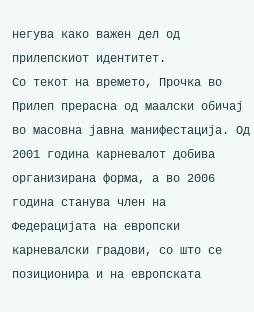негува како важен дел од прилепскиот идентитет.
Со текот на времето, Прочка во Прилеп прерасна од маалски обичај во масовна јавна манифестација. Од 2001 година карневалот добива организирана форма, а во 2006 година станува член на Федерацијата на европски карневалски градови, со што се позиционира и на европската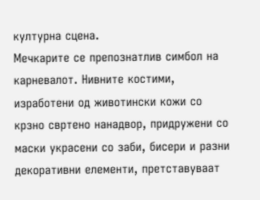културна сцена.
Мечкарите се препознатлив симбол на карневалот. Нивните костими, изработени од животински кожи со крзно свртено нанадвор, придружени со маски украсени со заби, бисери и разни декоративни елементи, претставуваат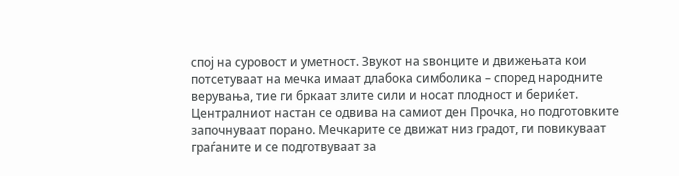спој на суровост и уметност. Звукот на ѕвонците и движењата кои потсетуваат на мечка имаат длабока симболика – според народните верувања, тие ги бркаат злите сили и носат плодност и бериќет.
Централниот настан се одвива на самиот ден Прочка, но подготовките започнуваат порано. Мечкарите се движат низ градот, ги повикуваат граѓаните и се подготвуваат за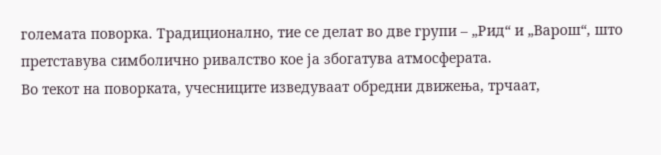големата поворка. Традиционално, тие се делат во две групи – „Рид“ и „Варош“, што претставува симболично ривалство кое ја збогатува атмосферата.
Во текот на поворката, учесниците изведуваат обредни движења, трчаат,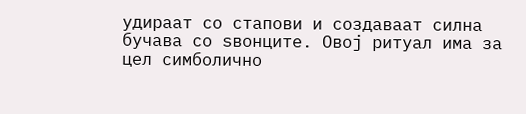удираат со стапови и создаваат силна бучава со ѕвонците. Овој ритуал има за цел симболично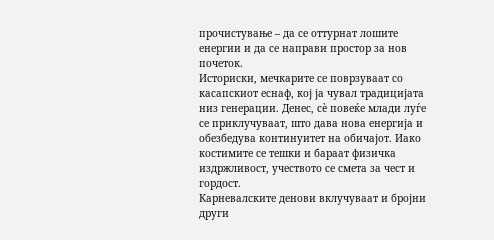прочистување – да се оттурнат лошите енергии и да се направи простор за нов почеток.
Историски, мечкарите се поврзуваат со касапскиот еснаф, кој ја чувал традицијата низ генерации. Денес, сè повеќе млади луѓе се приклучуваат, што дава нова енергија и обезбедува континуитет на обичајот. Иако костимите се тешки и бараат физичка издржливост, учеството се смета за чест и гордост.
Карневалските денови вклучуваат и бројни други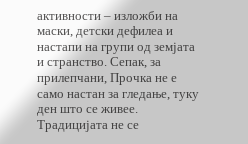активности – изложби на маски, детски дефилеа и настапи на групи од земјата и странство. Сепак, за прилепчани, Прочка не е само настан за гледање, туку ден што се живее. Традицијата не се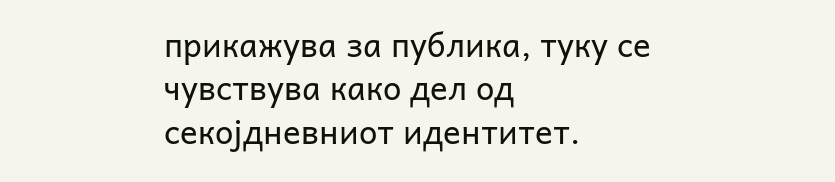прикажува за публика, туку се чувствува како дел од секојдневниот идентитет.